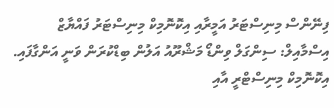ފިނޭންސް މިނިސްޓަރު އަމީރާއި އިކޮނޮމިކް މިނިސްޓަރު ފައްޔާޒް އިސްމާއިލް: ސިންގަލް ވިންޑޯ މަޝްރޫއު އަލުން ބިޑްކުރަން ވަނީ އަންގާފައި.
އިކޮނޮމިކް މިނިސްޓްރީ އާއި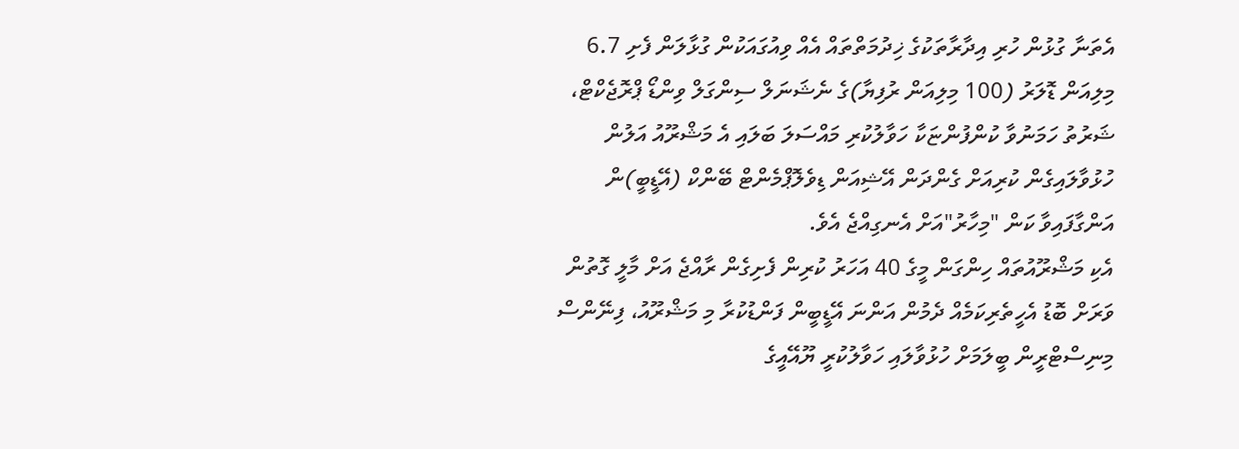އެތަނާ ގުޅުން ހުރި އިދާރާތަކުގެ ޚިދުމަތްތައް އެއް ވިއުގައަކުން ގުޅާލަން ފެށި 6.7 މިލިއަން ޑޮލަރު (100 މިލިއަން ރުފިޔާ)ގެ ނެޝަނަލް ސިންގަލް ވިންޑޯ ޕްރޮޖެކްޓް، ޝަރުތު ހަމަނުވާ ކުންފުންޏަކާ ހަވާލުކުރި މައްސަލަ ބަލައި އެ މަޝްރޫއު އަލުން ހުޅުވާލައިގެން ކުރިއަށް ގެންދަން އޭޝިއަން ޑިވެލޮޕްމެންޓް ބޭންކް (އޭޑީބީ)ން އަންގާފައިވާ ކަން "މިހާރު"އަށް އެނގިއްޖެ އެވެ.
އެކި މަޝްރޫއުތައް ހިންގަން މީގެ 40 އަހަރު ކުރިން ފެށިގެން ރާއްޖެ އަށް މާލީ ގޮތުން ވަރަށް ބޮޑު އެހީތެރިކަމެއް ދެމުން އަންނަ އޭޑީބީން ފަންޑުކުރާ މި މަޝްރޫއު، ފިނޭންސް މިނިސްޓްރީން ބީލަމަށް ހުޅުވާލައި ހަވާލުކުރީ ޔޫއޭއީގެ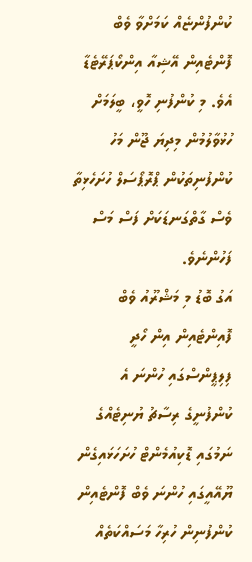ކުންފުންޏެއް ކަމަށްވާ ވެބް ފޮންޓެއިން އޭޝިއާ އިންކޯޕަރޭޓެޑާ އެވެ. މި ކުންފުނި ހޮވީ، ބީލަމަށް ހުޅުވާލުމުން މިދިޔަ ޖޫން މަހު ކުންފުނިތަކުން ޕްރޮޕޯސަލް ހުށަހެޅިތާ ވެސް ގާތްގަނޑަކަށް ފަސް މަސް ފަހުންނެވެ.
އަގު ބޮޑު މި މަޝްރޫއު ވެބް ފޮއިންޓެއިން އިން ހޯދީ ފިލިޕީންސްގައި ހުންނަ އެ ކުންފުނީގެ ރިސާޗު ޔުނިޓެއްގެ ނަމުގައި ޑޮކިއުމެންޓް ހުށަހަޅައިގެން ޔޫއޭއީގައި ހުންނަ ވެބް ފޮންޓެއިން ކުންފުނިން ހުރިހާ މަސައްކަތެއް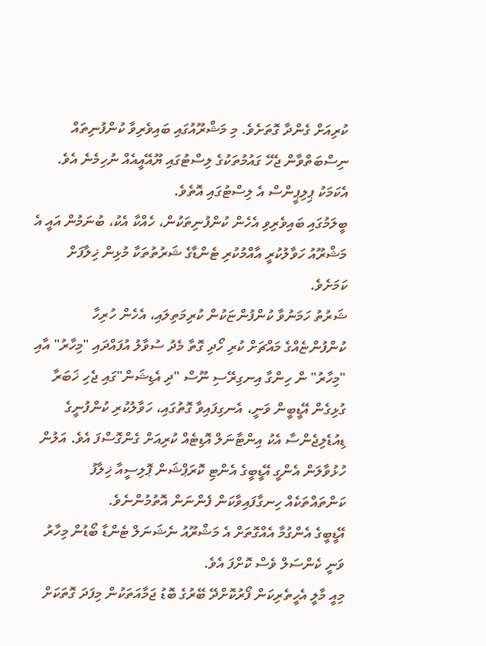ކުރިއަށް ގެންދާ ގޮތަށެވެ. މި މަޝްރޫއުގައި ބައިވެރިވާ ކުންފުނިތައް ނިސްބަތްވާން ޖެހޭ ގައުމުތަކުގެ ލިސްޓުގައި ޔޫއޭއީއެއް ނުހިމެނެ އެވެ. އެކަމަކު ޕިލިޕީންސް އެ ލިސްޓުގައި އޮތެވެ.
ބީލަމުގައި ބައިވެރިވި އެހެން ކުންފުނިތަކުން، ހެއްކާ އެކު، ބުނަމުން އައީ އެ މަޝްރޫއު ހަވާލުކުރީ އާއްމުކުރި ޓެންޑާގެ ޝަރުތުތަކާ މުޅިން ޚިލާފަށް ކަމަށެވެ.
ޝަރުތު ހަމަނުވާ ކުންފުންޏަކުން ކުރިމަތިލައި، އެހެން ހުރިހާ ކުންފުންޏެއްގެ މައްޗަށް ކުރި ހޯދި ގޮތާ މެދު ސުވާލު އުފައްދައި "މިހާރު" އާއި "މިހާރު" ން ހިންގާ އިނގިރޭސި ނޫސް "ދި އެޑިޝަން"ގައި ޖެހި ޚަބަރާ ގުޅިގެން އޭޑީބީން ވަނީ، އެނގިފައިވާ ގޮތުގައި، ހަވާލުކުރި ކުންފުނީގެ ޑިއުޑެލިޖެންސާ އެކު އިންޓާނަލް އޮޑިޓެއް ކުރިއަށް ގެންގޮސްފަ އެވެ. އަލުން ހުޅުވާލަން އެންގީ އޭޑީބީގެ އެންޓި ކޮރަޕްޝަން ޕޮލިސީއާ ޚިލާފު ކަންތައްތަކެއް ހިނގާފައިވާކަން ފެންނަން އޮތުމުންނެވެ.
އޭޑީބީގެ އެންގުމާ އެއްގޮތަށް އެ މަޝްރޫއު ނެޝަނަލް ޓެންޑާ ބޯޑުން މިހާރު ވަނީ ކެންސަލް ވެސް ކޮށްފަ އެވެ.
މިއީ މާލީ އެހީތެރިކަން ފޯރުކޮށްދޭ ބޭރުގެ ބޮޑު ޖަމާއަތަކުން މިފަދަ ގޮތަކަށް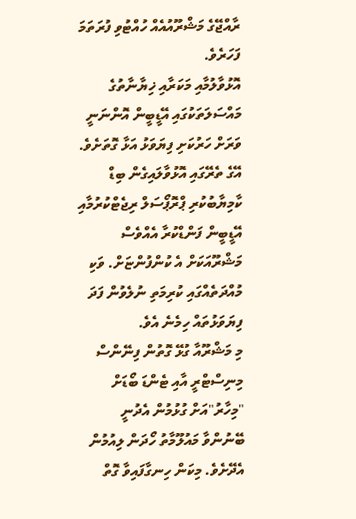ރާއްޖޭގެ މަޝްރޫއުއެއް ހުއްޓުވި ފުރަތަމަ ފަހަރެވެ.
އޮޅުވާލުމާއި މަކަރާއި ޚިޔާނާތުގެ މައްސަލަތަކުގައި އޭޑީބީން އޮންނަނީ ވަރަށް ހަރުކަށި ފިޔަވަޅު އަޅާ ގޮތަށެވެ. އޭގެ ތެރޭގައި އޮޅުވާލައިގެން ބިޑް ކާމިޔާބުކުރި ޕްރޮޕޯސަލް ރިޖެޓްކުރުމާއި އޭޑީބީން ފަންޑްކުރާ އެއްވެސް މަޝްރޫއަކަށް އެ ކުންފުންޏަށް. ވަކި މުއްދަތެއްގައި ކުރިމަތި ނުލެވުން ފަދަ ފިޔަވަޅުތައް ހިމެނެ އެވެ.
މި މަޝްރޫއާ ގުޅޭ ގޮތުން ފިނޭންސް މިނިސްޓްރީ އާއި ޓެންޑަ ބޯޑަށް "މިހާރު"އަށް ގުޅުމުން އެދުނީ ބޭނުންވާ މައުލޫމާތު ހޯދަން ލިއުމުން އެދޭށެވެ. މިކަން ހިނގާފައިވާ ގޮތް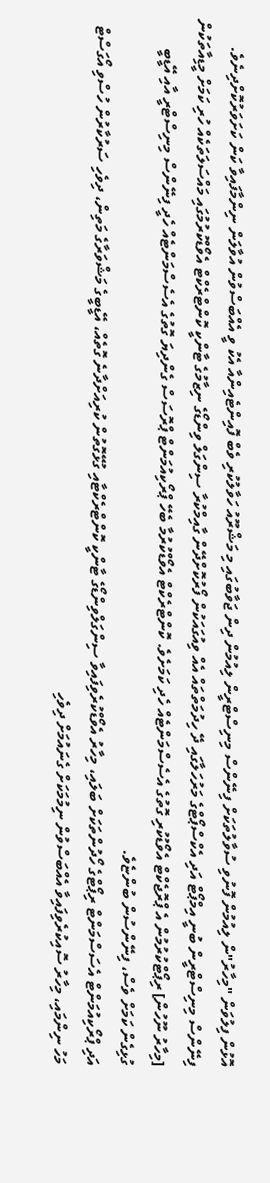އޮޅުން ފިލުވަން "މިހާރު"ން ލިއުމުން ފޮނުވި ސުވާލުތަކަށް ފިނޭންސް މިނިސްޓްރީން ލިއުމުން ދިން ޖަވާބުގައި މި މަޝްރޫއު ހަވާލުކުރި ވެބް ފޮއިންޓެއިންއާ އެކު ވީ އެއްބަސްވުން އުވާލަން ނިންމާފައިވާ ކަން ކަށަވަރުކޮށްދިނެވެ.
ފިނޭންސް މިނިސްޓްރީން ބުނީ އިމްޕޯޓް އަދި އެކްސްޕޯޓްގެ މަރުހަލާގައި ދޭ ހިދުމަތްތައް އެއް ވިއުގައަކުން ފޯރުކޮށްދޭން ގާއިމްކުރާ ސިންގަލް ވިންޑޯގެ ނިޒާމުގެ ޓާންކީ ކޮންޓްރެކްޓް އެވޯޑްކުރުމުގައި މައްސަލަތަކެއް ހުރި ކަމަށް މީޑިއާތަކުން [މިހާރު ނޫހުން] ރިޕޯޓްކުރުމުން އެ ޕްރޮޖެކްޓް އެވޯޑުކުރި ގޮތުގެ އެސެސްމަންޓެއް ހެދި ކަމަށެވެ. ކޮންޓްރެކްޓް އެވޯޑްކުރުމާ ބެހޭ ޕްރޯކިއުމަންޓް ޕްރޮސަސް ގެންދިޔަ ގޮތުގެ އެސެސްމަންޓެއް ހެދީ ފިނޭންސް މިނިސްޓްރީ އާއި އޭޑީބީ ގުޅިގެން ކަމަށް ވެސް، ފިނޭންސުން ބުންޏެވެ.
އަދި ޕްރޯކިއުމަންޓް އެސަސްމަންޓް ރިޕޯޓްގެ ހޯދުންތަކަށް ބަލައި، މިހާރު އެވޯޑްކުރެވިފައިވާ ސިންގަލްވިންޑޯގެ ޓާންކީ ކޮންޓްރެކްޓާއި ގުޅޭގޮތުން ކުރިއަށްދާނެ ގޮތެއް، އޭޑީބީގެ މަޝްވަރާގެ މަތިން، ދިވެހި ސަރުކާރުން ހުސްވި އޯގަސްޓް މަހު ނިންމައި، މިހާރު ސޮއިކުރެވިފައިވާ އެއްބަސްވުން ނިމުމަކަށް ގެނައުމަށް ދިވެހި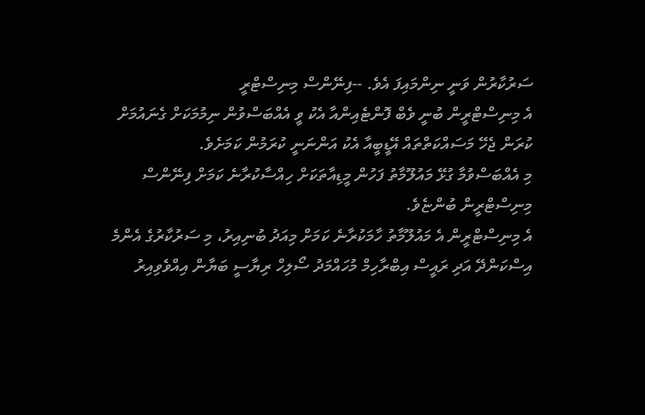ސަރުކާރުން ވަނީ ނިންމައިފަ އެވެ. --ފިނޭންސް މިނިސްޓްރީ
އެ މިނިސްޓްރީން ބުނީ ވެބް ފޮންޓެއިންއާ އެކު ވީ އެއްބަސްވުން ނިމުމަކަށް ގެނައުމަށް ކުރަން ޖެހޭ މަސައްކަތްތައް އޭޑީބީއާ އެކު އަންނަނީ ކުރަމުން ކަމަށެވެ.
މި އެއްބަސްވުމާ ގުޅޭ މައުލޫމާތު ފަހުން މީޑިއާތަކަށް ހިއްސާކުރާނެ ކަމަށް ފިނޭންސް މިނިސްޓްރީން ބުންޏެވެ.
އެ މިނިސްޓްރީން އެ މައުލޫމާތު ހާމަކުރާނެ ކަމަށް މިއަދު ބުނިއިރު، މި ސަރުކާރުގެ އެންމެ އިސްކަންދޭ އަދި ރައީސް އިބްރާހިމް މުހައްމަދު ސޯލިހް ރިޔާސީ ބަޔާން އިއްވެވިއިރު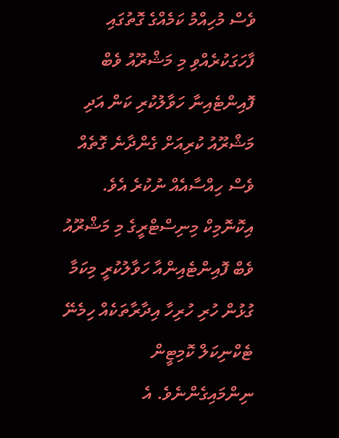ވެސް މުހިއްމު ކަމެއްގެ ގޮތުގައި ފާހަގަކުރެއްވި މި މަޝްރޫއު ވެބް ފޮއިންޓެއިނާ ހަވާލުކުރި ކަން އަދި މަޝްރޫއު ކުރިއަށް ގެންދާނެ ގޮތެއް ވެސް ހިއްސާއެއް ނުކުރެ އެވެ.
އިކޮނޮމިކް މިނިސްޓްރީގެ މި މަޝްރޫއު ވެބް ފޮއިންޓެއިންއާ ހަވާލުކުރީ މިކަމާ ގުޅުން ހުރި ހުރިހާ އިދާރާތަކެއް ހިމެނޭ ޓެކްނިކަލް ކޮމިޓީން ނިންމައިގެންނެވެ. އެ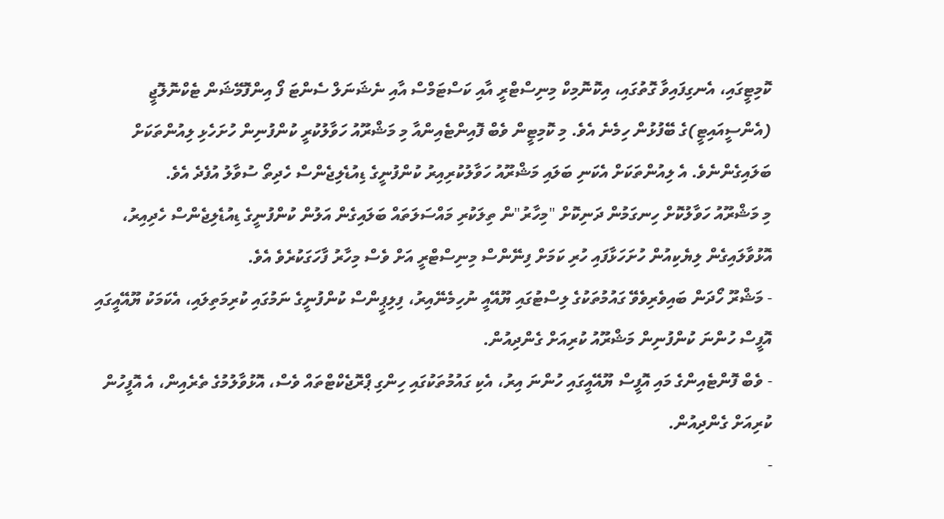ކޮމިޓީގައި، އެނގިފައިވާ ގޮތުގައި، އިކޮނޮމިކް މިނިސްޓްރީ އާއި ކަސްޓަމްސް އާއި ނެޝަނަލް ސެންޓަ ފޯ އިންފޮމޭޝަން ޓެކްނޮލޮޖީ (އެންސީއައިޓީ)ގެ ބޭފުޅުން ހިމެނެ އެވެ. މި ކޮމިޓީން ވެބް ފޮއިންޓެއިންއާ މި މަޝްރޫއު ހަވާލުކުރީ ކުންފުނިން ހުށަހެޅި ލިއުންތަކަށް ބަލައިގެންނެވެ. އެ ލިއުންތަކަށް އެކަނި ބަލައި މަޝްރޫއު ހަވާލުކުރިއިރު ކުންފުނީގެ ޑިއުޑެލިޖެންސް ހެދިތޯ ސުވާލު އުފެދެ އެވެ.
މި މަޝްރޫއު ހަވާލުކޮށް ހިނގަމުން ދަނިކޮށް "މިހާރު"ން ތިލަކުރި މައްސަލަތައް ބަލައިގެން އަލުން ކުންފުނީގެ ޑިއުޑެލިޖެންސް ހެދިއިރު، އޮޅުވާލައިގެން ލިޔެކިއުން ހުށަހަޅާފައި ހުރި ކަމަށް ފިނޭންސް މިނިސްޓްރީ އަށް ވެސް މިހާރު ފާހަގަކުރެވެ އެވެ.
- މަޝްރޫ ހޯދަން ބައިވެރިވެވޭ ގައުމުތަކުގެ ލިސްޓުގައި ޔޫއޭއީ ނުހިމެނޭއިރު، ފިލިޕީންސް ކުންފުނީގެ ނަމުގައި ކުރިމަތިލައި، އެކަމަކު ޔޫއޭއީގައި އޮފީސް ހުންނަ ކުންފުނިން މަޝްރޫއު ކުރިއަށް ގެންދިއުން.
- ވެބް ފޮންޓެއިންގެ މައި އޮފީސް ޔޫއޭއީގައި ހުންނަ އިރު، އެކި ގައުމުތަކުގައި ހިންގި ޕްރޮޖެކްޓްތައް ވެސް، އޮޅުވާލުމުގެ ތެރެއިން، އެ އޮފީހުން ކުރިއަށް ގެންދިއުން.
-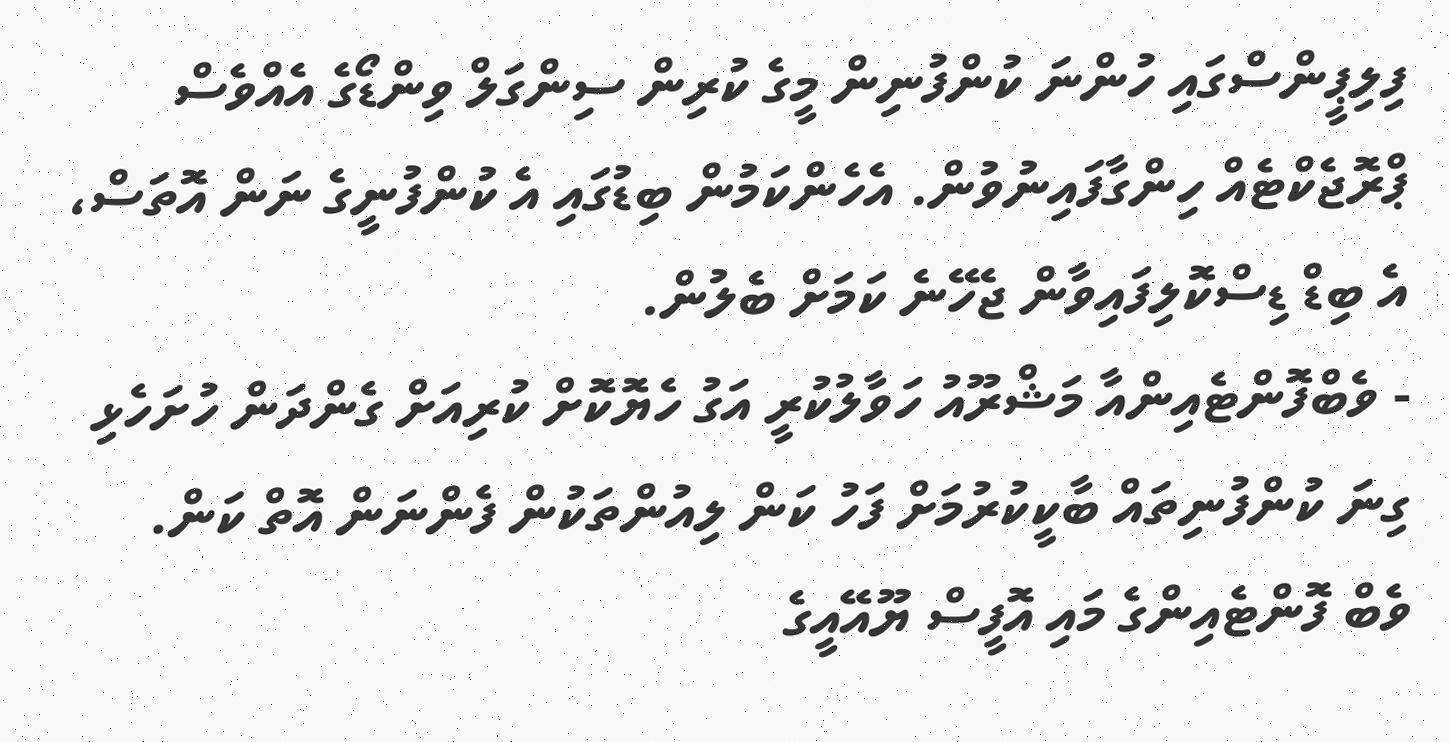ފިލިޕީންސްގައި ހުންނަ ކުންފުނިން މީގެ ކުރިން ސިންގަލް ވިންޑޯގެ އެއްވެސް ޕްރޮޖެކްޓެއް ހިންގާފައިނުވުން. އެހެންކަމުން ބިޑުގައި އެ ކުންފުނީގެ ނަން އޮތަސް، އެ ބިޑް ޑިސްކޮލިފައިވާން ޖެހޭނެ ކަމަށް ބެލުން.
- ވެބްފޮންޓެއިންއާ މަޝްރޫއު ހަވާލުކުރީ އަގު ހެޔޮކޮށް ކުރިއަށް ގެންދަން ހުށަހެޅި ގިނަ ކުންފުނިތައް ބާކީކުރުމަށް ފަހު ކަން ލިއުންތަކުން ފެންނަން އޮތް ކަން.
ވެބް ފޮންޓެއިންގެ މައި އޮފީސް ޔޫއޭއީގެ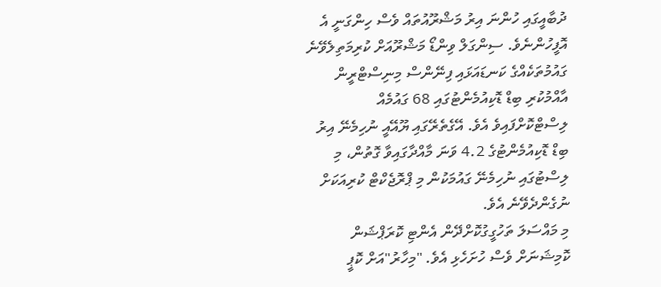ދުބާއީގައި ހުންނަ އިރު މަޝްރޫއުތައް ވެސް ހިންގަނީ އެ އޮފީހުންނެވެ. ސިންގަލް ވިންޑޯ މަޝްރޫއަށް ކުރިމަތިލެވޭނެ ގައުމުތަކެއްގެ ކަނޑައަޅައި ފިނޭންސް މިނިސްޓްރީން އާއްމުކުރި ބިޑް ޑޮކިއުމެންޓުގައި 68 ގައުމެއް ލިސްޓްކޮށްފައިވެ އެވެ. އޭގެތެރޭގައި ޔޫއޭއީ ނުހިމެނޭ އިރު ބިޑް ޑޮކިއުމެންޓުގެ 4.2 ވަނަ މާއްދާގައިވާ ގޮތުން، މި ލިސްޓުގައި ނުހިމެނޭ ގައުމަކުން މި ޕްރޮޖެކްޓް ކުރިއަކަށް ނުގެންދެވޭނެ އެވެ.
މި މައްސަލަ ތަހުގީގުކޮށްދޭން އެންޓި ކޮރަޕްޝަން ކޮމިޝަނަށް ވެސް ހުށަހެޅި އެވެ. "މިހާރު"އަށް ކޮޕީ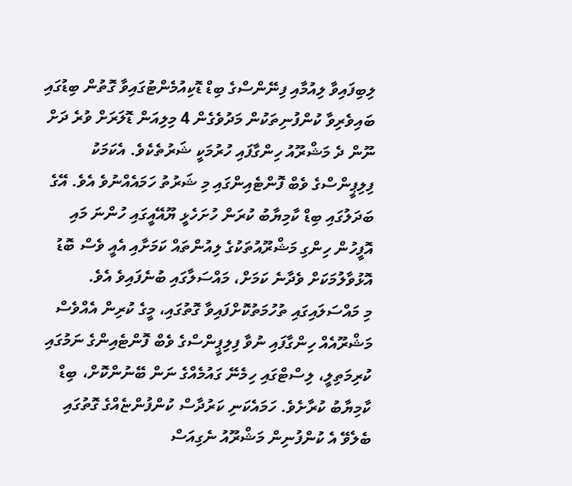ލިބިފައިވާ ލިއުމާއި ފިނޭންސްގެ ބިޑް ޑޮކިއުމެންޓުގައިވާ ގޮތުން ބިޑުގައި ބައިވެރިވާ ކުންފުނިތަކުން މަދުވެގެން 4 މިލިއަން ޑޮލަރަށް ވުރެ ދަށް ނޫން ދެ މަޝްރޫއު ހިންގާފައި ހުރުމަކީ ޝަރުތެކެވެ. އެކަމަކު ފިލިޕީންސްގެ ވެބް ފޮންޓެއިންގައި މި ޝަރުތު ހަމައެއްނުވެ އެވެ. އޭގެ ބަދަލުގައި ބިޑް ކާމިޔާބު ކުރަން ހުށަހެޅީ ޔޫއޭއީގައި ހުންނަ މައި އޮފީހުން ހިންގި މަޝްރޫއުތަކުގެ ލިއުންތައް ކަމަށާއި އެއީ ވެސް ބޮޑު އޮޅުވާލުމަކަށް ވެދާނެ ކަމަށް، މައްސަލާގައި ބުނެފައިވެ އެވެ.
މި މައްސަލައިގައި ތުހުމަތުކޮށްފައިވާ ގޮތުގައި، މީގެ ކުރިން އެއްވެސް މަޝްރޫއެއް ހިންގާފައި ނުވާ ފިލިޕީންސްގެ ވެބް ފޮންޓެއިންގެ ނަމުގައި ކުރިމަތިލީ، ލިސްޓްގައި ހިމެނޭ ގައުމެއްގެ ނަން ބޭނުންކޮށް، ބިޑް ކާމިޔާބު ކުރާށެވެ. ހަމައެކަނި ކަރުދާސް ކުންފުންޏެއްގެ ގޮތުގައި ބެލެވޭ އެ ކުންފުނިން މަޝްރޫއު ނެގިއަސް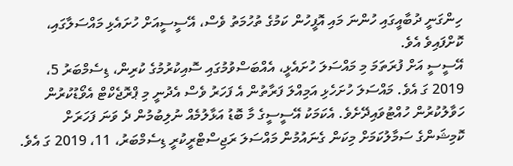ހިންގަނީ ދުބާއީގައި ހުންނަ މައި އޮފީހުން ކަމުގެ ތުހުމަތު ވެސް، އޭސީސީއަށް ހުށައެޅި މައްސަލާގައި، ކޮށްފައިވެ އެވެ.
އޭސީސީ އަށް ފުރަތަމަ މި މައްސަލަ ހުށައެޅީ، އެއްބަސްވުމުގައި ސޮއިކުރުމުގެ ކުރިން، ޑިސެމްބަރު 5، 2019 ގަ އެވެ. މައްސަލަ ހުށަހެޅި އަމިއްލަ ފަރާތުން އެ ފަހަރު ވެސް އެދުނީ މި ޕްރޮޖެކްޓް އެވޯޑުކުރުން ހަވާލުކުރުން ހުއްޓުވައިދޭށެވެ. އެކަމަކު އޭސީސީގެ މާ ބޮޑު އަޅާލުމެއް ނުލިބުމުން ދެ ވަނަ ފަހަރަށް ކޮމިޝަންގެ ސަމާލުކަމަށް މިކަން ގެނައުމުން މައްސަލަ ރަޖިސްޓްރީކުރީ ޑިސެމްބަރު، 11، 2019 ގަ އެވެ.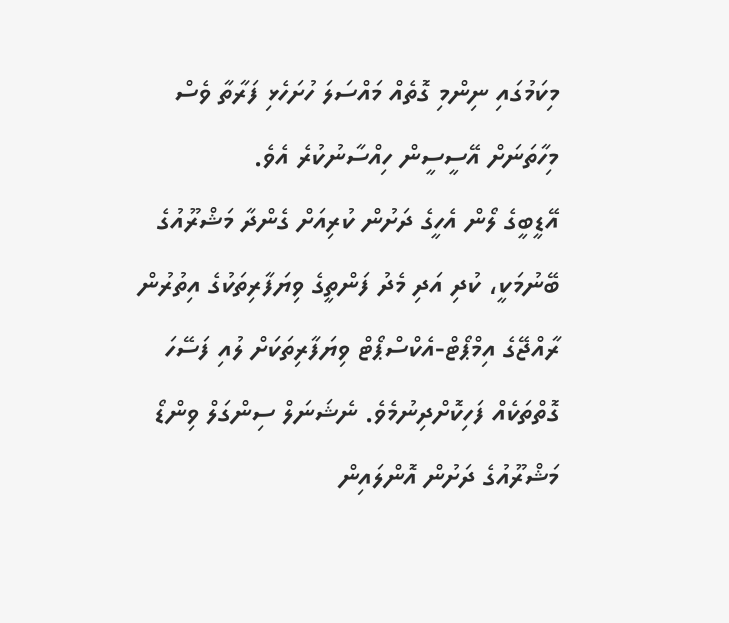މިކަމުގައި ނިންމި ގޮތެއް މައްސަލަ ހުށަހެޅި ފަރާތާ ވެސް މިހާތަނަށް އޭސީސީން ހިއްސާނުކުރެ އެވެ.
އޭޑީބީގެ ލޯން އެހީގެ ދަށުން ކުރިއަށް ގެންދާ މަޝްރޫއުގެ ބޭނުމަކީ، ކުދި އަދި މެދު ފަންތީގެ ވިޔަފާރިތަކުގެ އިތުރުން ރާއްޖޭގެ އިމްޕޯޓް-އެކްސްޕޯޓް ވިޔަފާރިތަކަށް ލުއި ފަސޭހަ ގޮތްތަކެއް ފަހިކޮށްދިނުމެވެ. ނެޝަނަލް ސިންގަލް ވިންޑޯ މަޝްރޫއުގެ ދަށުން އޮންލައިން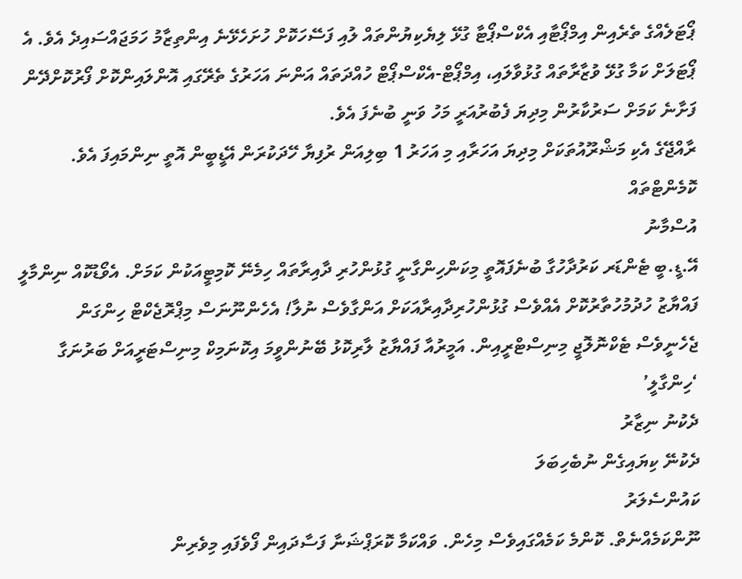ޕޯޓަލެއްގެ ތެރެއިން އިމްޕޯޓާއި އެކްސްޕޯޓާ ގުޅޭ ލިޔެކިޔުންތައް ލުއި ފަސޭހަކޮށް ހުށަހެޅޭނެ އިންތިޒާމު ހަމަޖައްސައިދެ އެވެ. އެ ޕޯޓަލަށް ކަމާ ގުޅޭ ވުޒާރާތައް ގުޅުވާލައި، އިމްޕޯޓް-އެކްސްޕޯޓް ހުއްދަތައް އަންނަ އަހަރުގެ ތެރޭގައި އޮންލައިންކޮށް ފޯރުކޮށްދޭން ފަށާނެ ކަމަށް ސަރުކާރުން މިދިޔަ ފެބުރުއަރީ މަހު ވަނީ ބުނެފަ އެވެ.
ރާއްޖޭގެ އެކި މަޝްރޫއުތަކަށް މިދިޔަ އަހަރާއި މި އަހަރު 1 ބިލިއަން ރުފިޔާ ހޭދަކުރަން އޭޑީބީން އޮތީ ނިންމައިފަ އެވެ.
ކޮމެންޓްތައް
އުސްމާނު
އޭ.ޑީ.ބީ ޓެންޑަރ ކަރުދާހުގާ ބުނެފައޮތީ މިކަންހިންގާނީ ގުޅުންހުރި ދާއިރާތައް ހިމެނޭ ކޮމިޓީއަކުން ކަމަށް. އެވޯޑުކޮއް ނިންމާލީ ފައްޔާޒު ހުދުމުހުތާރުކޮށް އެއްވެސް ގުޅުންހުރިދާއިރާއަކަށް އަންގާވެސް ނުލާ! އެހެންނޫނަސް މިޕްރޮޖެކްޓް ހިންގަން ޖެހެނީވެސް ޓެކްނޮލޮޖީ މިނިސްޓްރީއިން. އަމީރުއާ ފައްޔާޒު ލާރިކޮޅު ބޭނުންވީމަ އިކޮނަމިކް މިނިސްޓަރީއަށް ބަރުނަގާ ‘ހިންގާލީ’
ދެކުނު ނިޒާރު
ދެކުނޭ ކިޔައިގެން ނުބެހިބަލަ
ކައުންސެލަރު
ނޫންކަމެއްނެތް. ކޮންމެ ކަމެއްގައިވެސް މިހެން. ވައްކަމާ ކޮރަޕްޝަނާ ފަސާދައިން ފޯވެފައި މިވެރިން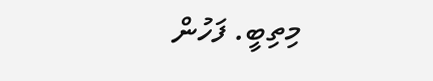މިތިބީ. ފަހުން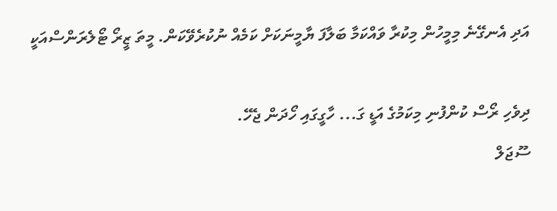އަދި އެނގޭނެ މިމީހުން މިކުރާ ވައްކަމާ ބަލާފަ ޔާމީނަކަށް ކަމެއް ނުކުރެވޭކަން. މީތަ ޒީރޯ ޓޯލެރަންސްއަކީ

ދިވެހި ރޯސް ކުންފުނި މިކަމުގެ އަޑީ ގަ... ހާގީގައި ހޯދަން ޖެހޭ.
ސޫޖަލް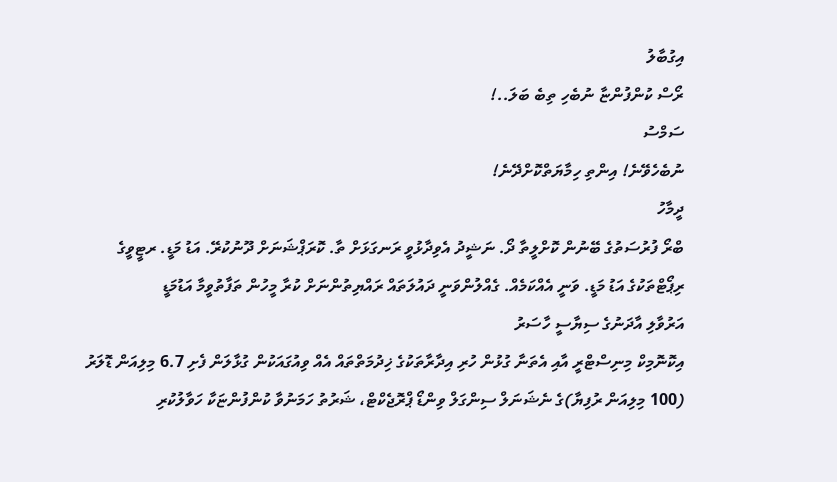އިގުބާލު
ރޯސް ކުންފުންޏާ ނުބެހި ތިބެ ބަލަ..!
ސަމްސު
ނުބެހެވޭނެ! އިންތި ހިމާޔަތްކޮށްދޭނެ!
ދީމާހު
ބްރޯ ފުރުސަތުގެ ބޭނުން ކޮށްލީތާ ދޯ. ނަޝީދު އެވިދާޅުވީ ރަނގަޅަށް ތާ. ކޮރަޕްޝަނަށް ދޫނުކުރޭ. އަޑު މަޑީ. ރޓީވީގެ ރިޕޯޓްތަކުގެ އަޑު މަޑީ. ވަނީ އެއްކަމެއް. ގެއްލުންވަނީ ދައުލަތައް ރައްޔިތުންނަށް ކުރާ މީހުން ތަފާތުވީމާ އަޑުމަޑީ
އަރުވާލި އާދަނުގެ ސިޔާސީ ހާސަރު
އިކޮނޮމިކް މިނިސްޓްރީ އާއި އެތަނާ ގުޅުން ހުރި އިދާރާތަކުގެ ޚިދުމަތްތައް އެއް ވިއުގައަކުން ގުޅާލަން ފެށި 6.7 މިލިއަން ޑޮލަރު (100 މިލިއަން ރުފިޔާ)ގެ ނެޝަނަލް ސިންގަލް ވިންޑޯ ޕްރޮޖެކްޓް، ޝަރުތު ހަމަނުވާ ކުންފުންޏަކާ ހަވާލުކުރި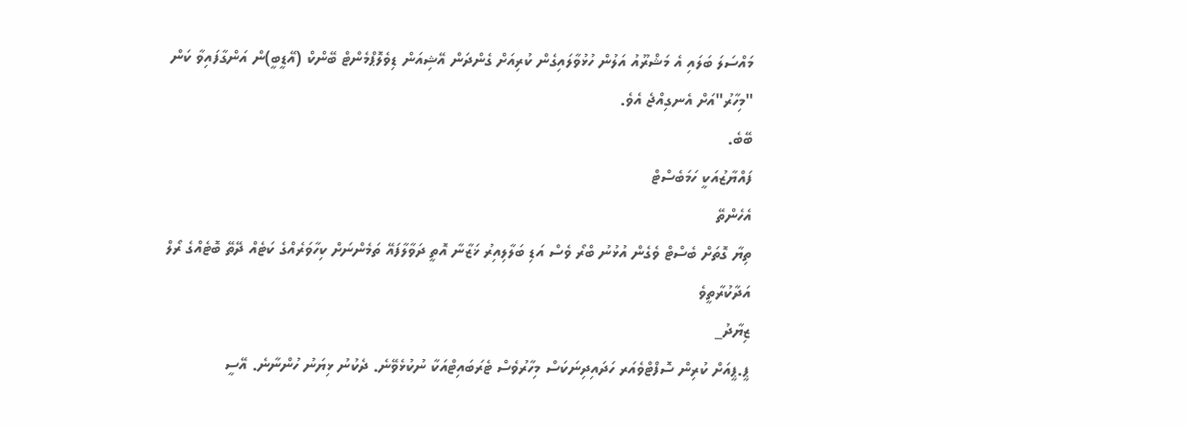މައްސަލަ ބަލައި އެ މަޝްރޫއު އަލުން ހުޅުވާލައިގެން ކުރިއަށް ގެންދަން އޭޝިއަން ޑިވެލޮޕްމެންޓް ބޭންކް (އޭޑީބީ)ން އަންގާފައިވާ ކަން "މިހާރު"އަށް އެނގިއްޖެ އެވެ.
ބޭބެ.
ފައްޔާޒުއަކީ ހަމަބެސްޓް
އެހެންތޭ
ތިޔާ ގޮތަށް ބެސްޓް ވެގެން އުޅުނު ބްރޯ ވެސް އަޑި ބަލާލިއިރު ޚަޒާނާ އޮތީ ދަވާލާފައޭ ތަމެންނަށް ކިހާވަރެއްގެ ކަޓެއް ދޭތޭ ބޮޓެއްގެ ރޯލް އަދާކުރާތީވެ
ޒިޔާދު_
ޕީ.ޕީއަށް ކުރިން ސޮފްޓްވެއަރ ހަދައިދިނަކަސް މިހާރުވެސް ޓެރަބައިޓްއަކާ ނުކުޅެވޭނެ. ދެކުނު ޅިޔަނު ހުންނާނެ. އޭސީ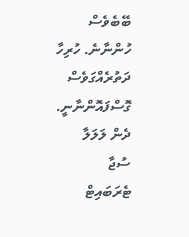ބޭބެވެސް ހުންނާނެ. ހުރިހާ ދަތުރެއްގަވެސް ގޮސްފައޮންނާނީ. ދެން ލަލަލާ
ސުޖާ
ޓެރަބައިޓް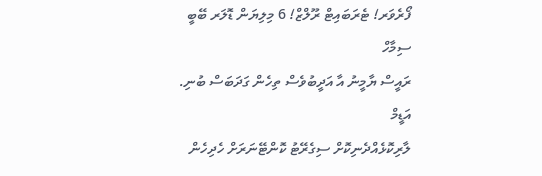ފޯރެވަރ! ޓެރަބައިޓް ރޫލްޒް! 6 މިލިޔަން ޑޮލަރ ބޭބީ
ސިމާހް
ރައީސް ޔާމީނު އާ އަދީބުވެސް ތިހެން ގަދަބަސް ބުނި.
އަޑީމް
ލާރިކޮޅެއްދެނިކޮށް ސިގެރޭޓު ކޮންޓޭނަރަށް ހެދިހެން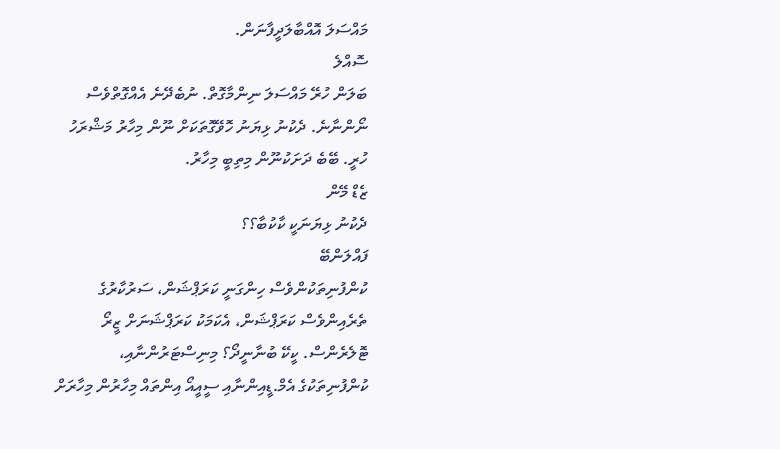މައްސަލަ އޮއްބާލަދީފާނަން.
ސޮއްލެ
ބަލަން ހުރޭ މައްސަލަ ނިންމާގޮތް. ނުބެދޭނެ އެއްގޮތްވެސް ނޯންނާނެ. ދެކުނު ޅިޔަނު ހޮވޭގޮތަކަށް ނޫން މިހާރު މަޝްރަހު ހުރީ. ބޭބެ ދަށަކުނޫން މިތިބީ މިހާރު.
ޒެޑް މޭން
ދެކުނު ޅިޔަނަކީ ކާކުބާ؟؟
ފައްލަންބޭ
ކުންފުނިތަކުންވެސް ހިންގަނީ ކަރަޕްޝަން، ސަރުކާރުގެ ތެރެއިންވެސް ކަރަޕްޝަން، އެކަމަކު ކަރަޕްޝަނަށް ޒީރޯ ޓޮލެރެންސް. ކީކޭ ބުނާނީދޯ؟ މިނިސްޓަރުންނާއި، ކުންފުނިތަކުގެ އެމް.ޑީއިންނާއި ސީއީއޯ އިންތައް މިހާރުން މިހާރަށް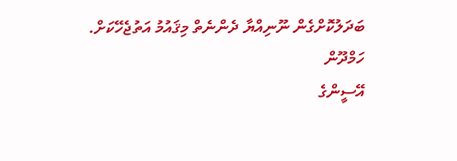ބަދަލުކޮށްގެން ނޫނިއްޔާ ދެންނެތް މިޤައުމު އަތުޖެހޭކަށް.
ހަމްދޫން
އޭސީންގެ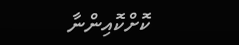ކޮށްކޮއިންނާ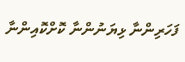ފަހަރިންނާ ޅިޔަނުންނާ ކޮށްކޮއިންނާ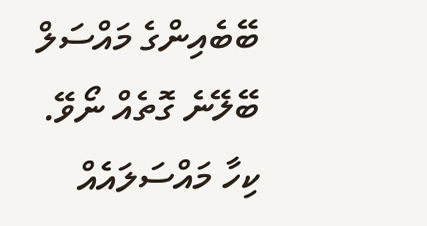ބޭބެއިންގެ މައްސަލް ބޭލޭނެ ގޮތެއް ނޯވޭ. ކިހާ މައްސަލައެއް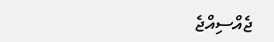ޖެއްސިއްޖެ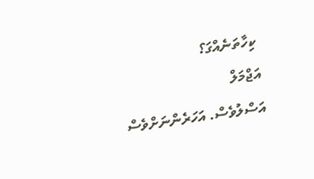ކިހާތަނެއްގަ؟
އަޖްމަލް
އަސްލުވެސް. އަހަރެންނަށްވެސް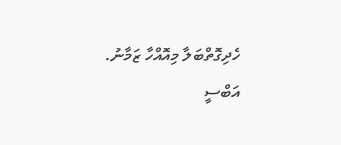ހެދިގޮތްބަލާ މިއޮއްހާ ޒަމާނު.
އަބްސީ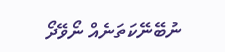ނުބޭނޭކަތަނެއް ނޯވޭދޯ